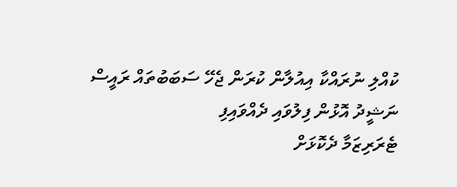ކުއްލި ނުރައްކާ އިއުލާން ކުރަން ޖެހޭ ސަބަބުތައް ރައީސް ނަޝީދު އޮޅުން ފިލުވައި ދެއްވައިފި
ޓެރަރިޒަމާ ދެކޮޅަށް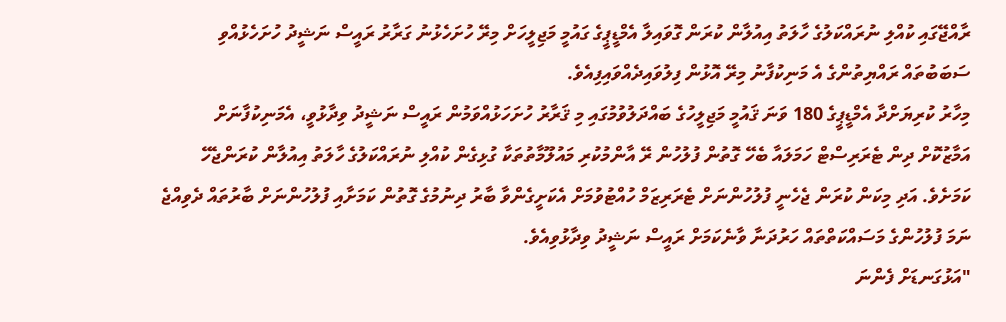ރާއްޖޭގައި ކުއްލި ނުރައްކަލުގެ ހާލަތު އިއުލާން ކުރަން ގޮވައިލާ އެމްޑީޕީގެ ގައުމީ މަޖިލީހަށް މިރޭ ހުށަހެޅުނު ގަރާރު ރައީސް ނަޝީދު ހުށަހެޅުއްވި ސަބަބުތައް ރައްޔިތުންގެ އެ މަނިކުފާނު މިރޭ އޮޅުން ފިލުވައިދެއްވައިފިއެވެ.
މިހާރު ކުރިޔަށްދާ އެމްޑީޕީގެ 180 ވަނަ ޤައުމީ މަޖިލީހުގެ ބައްދަލުވުމުގައި މި ޤަރާރު ހުށަހަޅުއްވަމުން ރައީސް ނަޝީދު ވިދާޅުވީ، އެމަނިކުފާނަށް އަމާޒުކޮށް ދިން ޓެރަރިސްޓް ހަމަލައާ ބެހޭ ގޮތުން ފުލުހުން ރޭ އާންމުކުރި މައުލޫމާތުތަކާ ގުޅިގެން ކުއްލި ނުރައްކަލުގެ ހާލަތު އިއުލާން ކުރަންޖެހޭ ކަމަށެވެ. އަދި މިކަން ކުރަން ޖެހެނީ ފުލުހުންނަށް ޓެރަރިޒަމް ހުއްޓުވުމަށް އެކަށީގެންވާ ބާރު ދިނުމުގެ ގޮތުން ކަމަށާއި ފުލުހުންނަށް ބާރުތައް ދެވިއްޖެ ނަމަ ފުލުހުންގެ މަސައްކަތްތައް ހަރުދަނާ ވާނެކަމަށް ރައީސް ނަޝީދު ވިދާޅުވިއެވެ.
"އަޅުގަނޑަށް ފެންނަ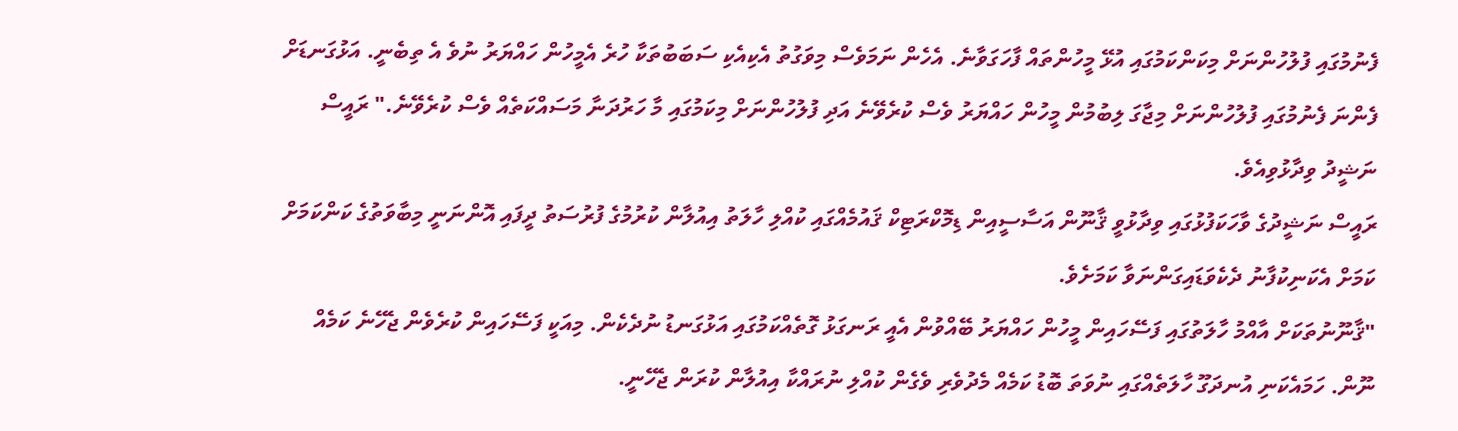ފެނުމުގައި ފުލުހުންނަށް މިކަންކަމުގައި އުޅޭ މީހުންތައް ފާހަގަވާނެ. އެހެން ނަމަވެސް މިވަގުތު އެކިއެކި ސަބަބުތަކާ ހުރެ އެމީހުން ހައްޔަރު ނުވެ އެ ތިބެނީ. އަޅުގަނޑަށް ފެންނަ ފެނުމުގައި ފުލުހުންނަށް މިޖާގަ ލިބުމުން މީހުން ހައްޔަރު ވެސް ކުރެވޭނެ އަދި ފުލުހުންނަށް މިކަމުގައި މާ ހަރުދަނާ މަސައްކަތެއް ވެސް ކުރެވޭނެ." ރައީސް ނަޝީދު ވިދާޅުވިއެވެ.
ރައީސް ނަޝީދުގެ ވާހަކަފުޅުގައި ވިދާޅުވީ ޤާނޫން އަސާސީއިން ޑިމޮކްރަޓިކް ޤައުމެއްގައި ކުއްލި ހާލަތު އިއުލާން ކުރުމުގެ ފުރުސަތު ދީފައި އޮންނަނީ މިބާވަތުގެ ކަންކަމަށް ކަމަށް އެކަނިކުފާނު ދެކެވަޑައިގަންނަވާ ކަމަށެވެ.
"ޤާނޫނުތަކަށް އާއްމު ހާލަތުގައި ފަސޭހައިން މީހުން ހައްޔަރު ބޭއްވުން އެއީ ރަނގަޅު ގޮތެއްކަމުގައި އަޅުގަނޑު ނުދެކެން. މިއަކީ ފަސޭހައިން ކުރެވެން ޖެހޭނެ ކަމެއް ނޫން. ހަމައެކަނި އުނދަގޫ ހާލަތެއްގައި ނުވަތަ ބޮޑު ކަމެއް މެދުވެރި ވެގެން ކުއްލި ނުރައްކާ އިއުލާން ކުރަން ޖެހޭނީ.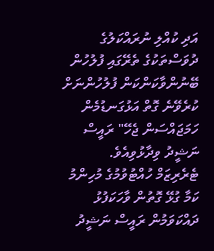އަދި ކުއްލި ނުރައްކަލުގެ ދުވަސްތަކުގެ ތެރޭގައި ފުލުހުން ބޭނުންވާކަންކަން ފުލުހުންނަށް ކުރެވޭނެ ގޮތް އަޅުގަނޑުމެން ހަމަޖައްސަން ޖެހޭ" ރައީސް ނަޝީދު ވިދާޅުވިއެވެ.
ޓެރެރިޒަމް ހުއްޓުވުމުގެ މުހިންމު ކަމާ ގުޅޭ ގޮތުން ވާހަކަފުޅު ދައްކަވަމުން ރައީސް ނަޝީދު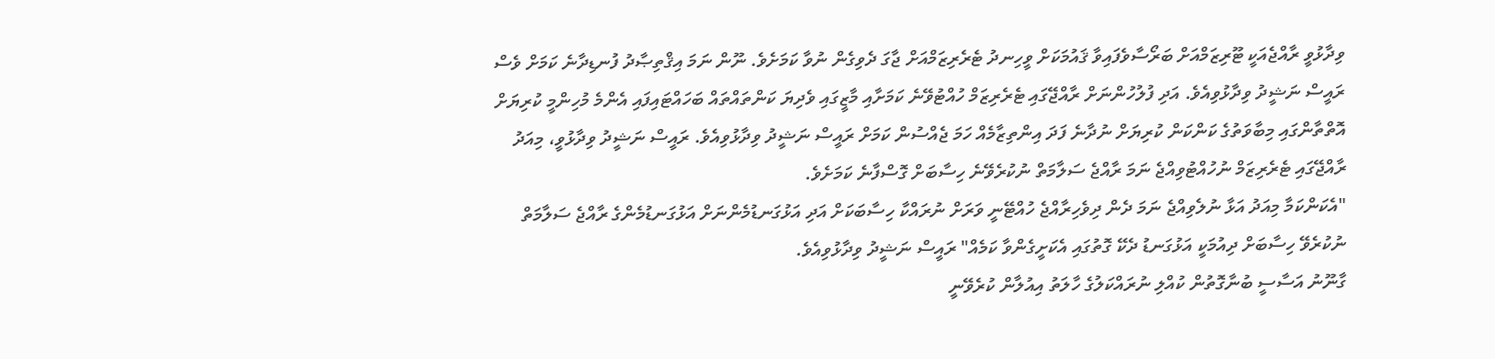ވިދާޅުވީ ރާއްޖެއަކީ ޓޫރިޒަމްއަށް ބަރޯސާވެފައިވާ ޤައުމަކަށް ވީހިނދު ޓެރެރިޒަމްއަށް ޖާގަ ދެވިގެން ނުވާ ކަމަށެވެ. ނޫން ނަމަ އިޤްތިޞާދު ފުނޑިދާނެ ކަމަށް ވެސް ރައީސް ނަޝީދު ވިދާޅުވިއެވެ. އަދި ފުލުހުންނަށް ރާއްޖޭގައި ޓެރެރިޒަމް ހުއްޓުވޭނެ ކަމަށާއި މާޒީގައި ވެދިޔަ ކަންތައްތައް ބަހައްޓައިފައި އެންމެ މުހިންމީ ކުރިޔަށް އޮތްތާންގައި މިބާވަތުގެ ކަންކަން ކުރިޔަށް ނުދާނެ ފަދަ އިންތިޒާމެއް ހަމަ ޖެއްސުން ކަމަށް ރައީސް ނަޝީދު ވިދާޅުވިއެވެ. ރައީސް ނަޝީދު ވިދާޅުވީ، މިއަދު ރާއްޖޭގައި ޓެރެރިޒަމް ނުހުއްޓުވިއްޖެ ނަމަ ރާއްޖެ ސަލާމަތް ނުކުރެވޭނެ ހިސާބަށް ގޮސްފާނެ ކަމަށެވެ.
"އެކަންކަމާ މިއަދު އަޅާ ނުލެވިއްޖެ ނަމަ ދެން ދިވެހިރާއްޖެ ހުއްޓޭނީ ވަރަށް ނުރައްކާ ހިސާބަކަށް އަދި އަޅުގަނޑުމެންނަށް އަޅުގަނޑުމެންގެ ރާއްޖެ ސަލާމަތް ނުކުރެވޭ ހިސާބަށް ދިއުމަކީ އަޅުގަނޑު ދެކޭ ގޮތުގައި އެކަށީގެންވާ ކަމެއް" ރައީސް ނަޝީދު ވިދާޅުވިއެވެ.
ގާނޫނު އަސާސީ ބުނާގޮތުން ކުއްލި ނުރައްކަލުގެ ހާލަތު އިއުލާން ކުރެވޭނީ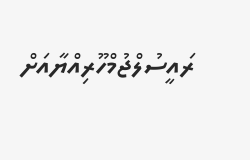ރައީސުލްޖުމްހޫރިއްޔާއަށް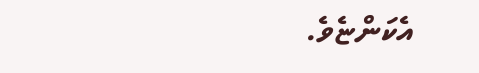އެކަންޏެވެ.